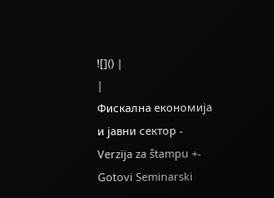![]() |
|
Фискална економија и јавни сектор - Verzija za štampu +- Gotovi Seminarski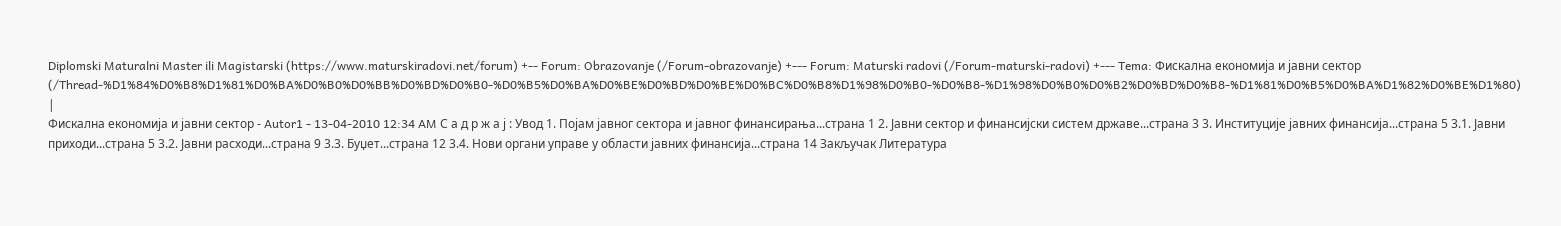Diplomski Maturalni Master ili Magistarski (https://www.maturskiradovi.net/forum) +-- Forum: Obrazovanje (/Forum-obrazovanje) +--- Forum: Maturski radovi (/Forum-maturski-radovi) +--- Tema: Фискална економија и јавни сектор (/Thread-%D1%84%D0%B8%D1%81%D0%BA%D0%B0%D0%BB%D0%BD%D0%B0-%D0%B5%D0%BA%D0%BE%D0%BD%D0%BE%D0%BC%D0%B8%D1%98%D0%B0-%D0%B8-%D1%98%D0%B0%D0%B2%D0%BD%D0%B8-%D1%81%D0%B5%D0%BA%D1%82%D0%BE%D1%80) |
Фискална економија и јавни сектор - Autor1 - 13-04-2010 12:34 AM С а д р ж а ј : Увод 1. Појам јавног сектора и јавног финансирања...страна 1 2. Јавни сектор и финансијски систем државе...страна 3 3. Институције јавних финансија...страна 5 3.1. Јавни приходи...страна 5 3.2. Јавни расходи...страна 9 3.3. Буџет...страна 12 3.4. Нови органи управе у области јавних финансија...страна 14 Закључак Литература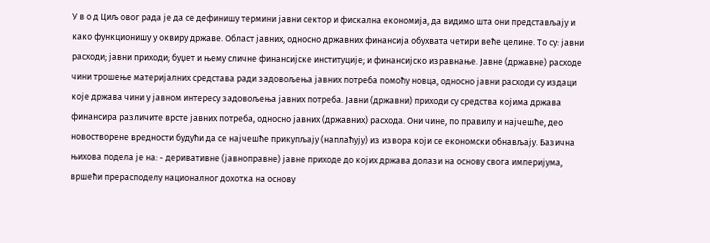У в о д Циљ овог рада је да се дефинишу термини јавни сектор и фискална економија, да видимо шта они представљају и како функционишу у оквиру државе. Област јавних, односно државних финансија обухвата четири веће целине. То су: јавни расходи; јавни приходи; буџет и њему сличне финансијске институције; и финансијско изравнање. Јавне (државне) расходе чини трошење материјалних средстава ради задовољења јавних потреба помоћу новца, односно јавни расходи су издаци које држава чини у јавном интересу задовољења јавних потреба. Јавни (државни) приходи су средства којима држава финансира различите врсте јавних потреба, односно јавних (државних) расхода. Они чине, по правилу и најчешће, део новостворене вредности будући да се најчешће прикупљају (наплаћују) из извора који се економски обнављају. Базична њихова подела је на: - деривативне (јавноправне) јавне приходе до којих држава долази на основу свога империјума, вршећи прерасподелу националног дохотка на основу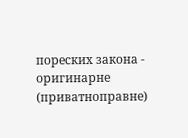пореских закона - оригинарне (приватноправне)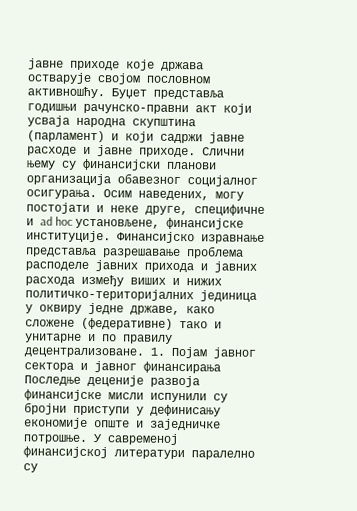јавне приходе које држава остварује својом пословном активношћу. Буџет представља годишњи рачунско-правни акт који усваја народна скупштина (парламент) и који садржи јавне расходе и јавне приходе. Слични њему су финансијски планови организација обавезног социјалног осигурања. Осим наведених, могу постојати и неке друге, специфичне и ad hoc установљене, финансијске институције. Финансијско изравнање представља разрешавање проблема расподеле јавних прихода и јавних расхода између виших и нижих политичко-територијалних јединица у оквиру једне државе, како сложене (федеративне) тако и унитарне и по правилу децентрализоване. 1. Појам јавног сектора и јавног финансирања Последње деценије развоја финансијске мисли испунили су бројни приступи у дефинисању економије опште и заједничке потрошње. У савременој финансијској литератури паралелно су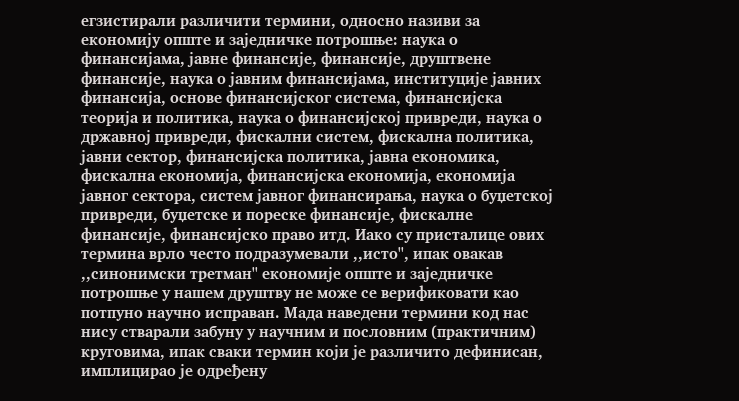егзистирали различити термини, односно називи за економију опште и заједничке потрошње: наука о финансијама, јавне финансије, финансије, друштвене финансије, наука о јавним финансијама, институције јавних финансија, основе финансијског система, финансијска теорија и политика, наука о финансијској привреди, наука о државној привреди, фискални систем, фискална политика, јавни сектор, финансијска политика, јавна економика, фискална економија, финансијска економија, економија јавног сектора, систем јавног финансирања, наука о буџетској привреди, буџетске и пореске финансије, фискалне финансије, финансијско право итд. Иако су присталице ових термина врло често подразумевали ,,исто'', ипак овакав ,,синонимски третман'' економије опште и заједничке потрошње у нашем друштву не може се верификовати као потпуно научно исправан. Мада наведени термини код нас нису стварали забуну у научним и пословним (практичним) круговима, ипак сваки термин који је различито дефинисан, имплицирао је одређену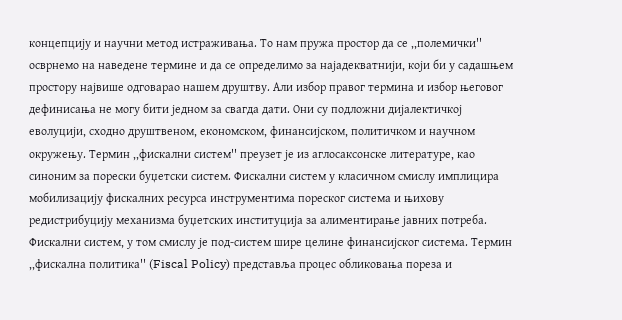концепцију и научни метод истраживања. То нам пружа простор да се ,,полемички'' осврнемо на наведене термине и да се определимо за најадекватнији, који би у садашњем простору највише одговарао нашем друштву. Али избор правог термина и избор његовог дефинисања не могу бити једном за свагда дати. Они су подложни дијалектичкој еволуцији, сходно друштвеном, економском, финансијском, политичком и научном окружењу. Термин ,,фискални систем'' преузет је из аглосаксонске литературе, као синоним за порески буџетски систем. Фискални систем у класичном смислу имплицира мобилизацију фискалних ресурса инструментима пореског система и њихову редистрибуцију механизма буџетских институција за алиментирање јавних потреба. Фискални систем, у том смислу је под-систем шире целине финансијског система. Термин ,,фискална политика'' (Fiscal Policy) представља процес обликовања пореза и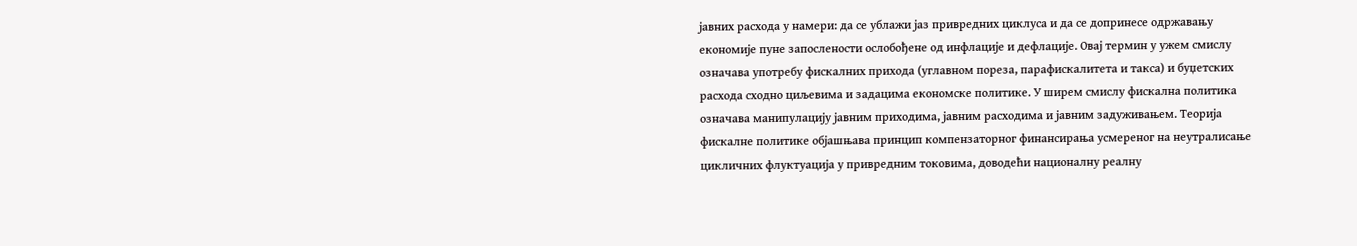јавних расхода у намери: да се ублажи јаз привредних циклуса и да се допринесе одржавању економије пуне запослености ослобођене од инфлације и дефлације. Овај термин у ужем смислу означава употребу фискалних прихода (углавном пореза, парафискалитета и такса) и буџетских расхода сходно циљевима и задацима економске политике. У ширем смислу фискална политика означава манипулацију јавним приходима, јавним расходима и јавним задуживањем. Теорија фискалне политике објашњава принцип компензаторног финансирања усмереног на неутралисање цикличних флуктуација у привредним токовима, доводећи националну реалну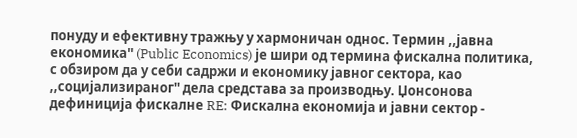понуду и ефективну тражњу у хармоничан однос. Термин ,,јавна економика'' (Public Economics) је шири од термина фискална политика, с обзиром да у себи садржи и економику јавног сектора, као ,,социјализираног'' дела средстава за производњу. Џонсонова дефиниција фискалне RE: Фискална економија и јавни сектор -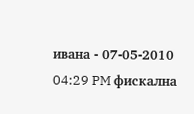ивана - 07-05-2010 04:29 PM фискална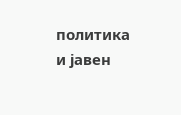политика и јавен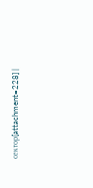сектор[attachment=228] |